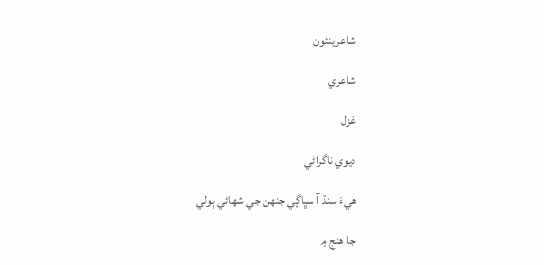شاعرينئون

شاعري

غزل

ديوي ناگراڻي

ھيءَ سنڌ آ سڀاڳي جنھن جي شھاڻي ٻولي

جا ھنج ۾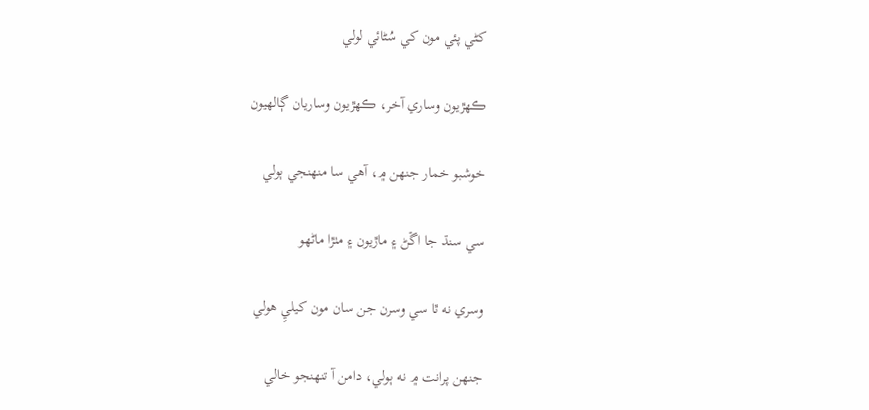کڻي پئي مون کي سُڻائي لولي

ڪهڙيون وساري آخر، ڪهڙيون وساريان ڳالهيون

خوشبو خمار جنهن ۾، آهي سا منهنجي ٻولي

سي سنڌ جا اڱڻ ۽ ماڙيون ۽ مٺڙا ماڻهو

وسري نه ٿا سي وسرن جن سان مون کيليِ هولي

جنهن پرانت ۾ نه ٻولي، دامن آ تنهنجو خالي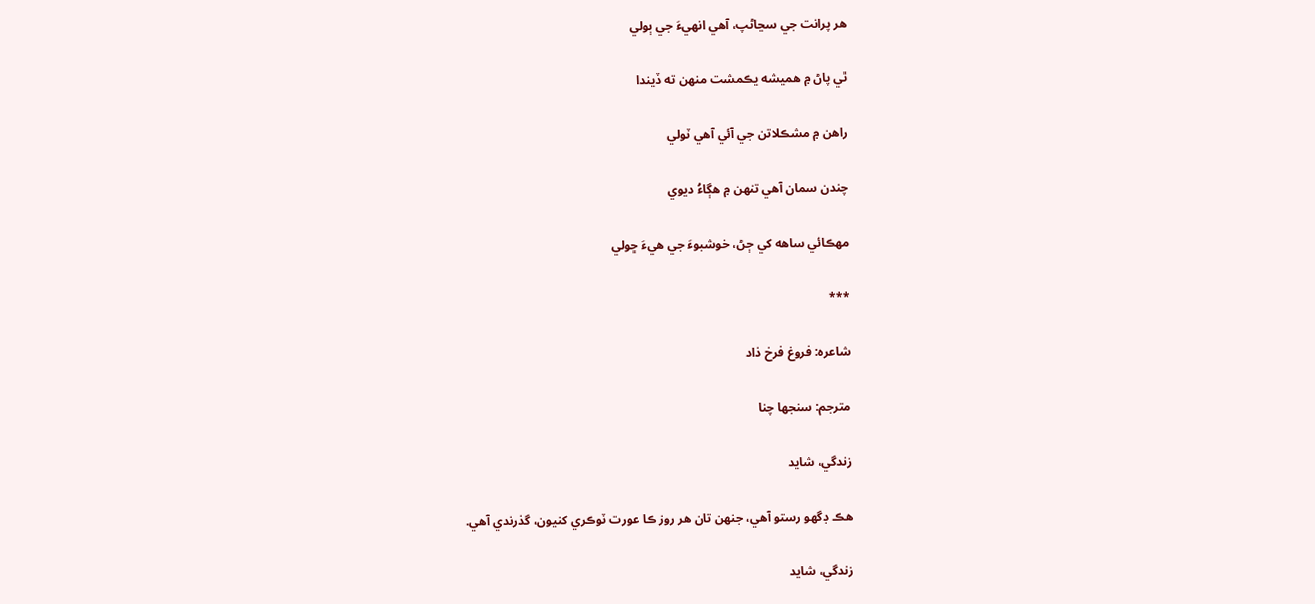هر پرانت جي سڃاڻپ، آهي انهيءَ جي ٻولي

ٿي پاڻ ۾ هميشه يڪمشت منهن ته ڏيندا

راهن ۾ مشڪلاتن جي آئي آهي ٽولي

چندن سمان آهي تنهن ۾ هڳاءُ ديوي

مهڪائي ساهه کي ڄڻ، خوشبوءَ جي هيءَ ڇولي

***

شاعرہ: فروغ فرخ ذاد

مترجم: سنجھا چنا

زندگي، شايد

ھڪ ڊگھو رستو آھي، جنھن تان ھر روز ڪا عورت ٽوڪري کنيون، گذرندي آھي.

زندگي، شايد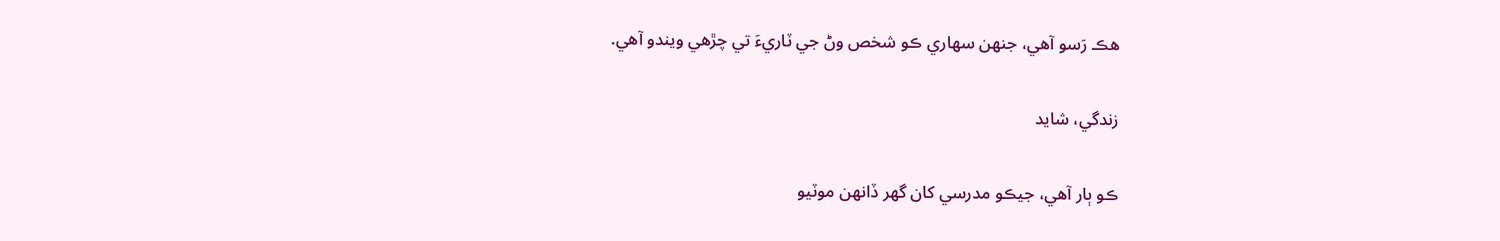ھڪ رَسو آھي، جنھن سھاري ڪو شخص وڻ جي ٽاريءَ تي چڙھي ويندو آھي.

زندگي، شايد

ڪو ٻار آھي، جيڪو مدرسي کان گھر ڏانھن موٽيو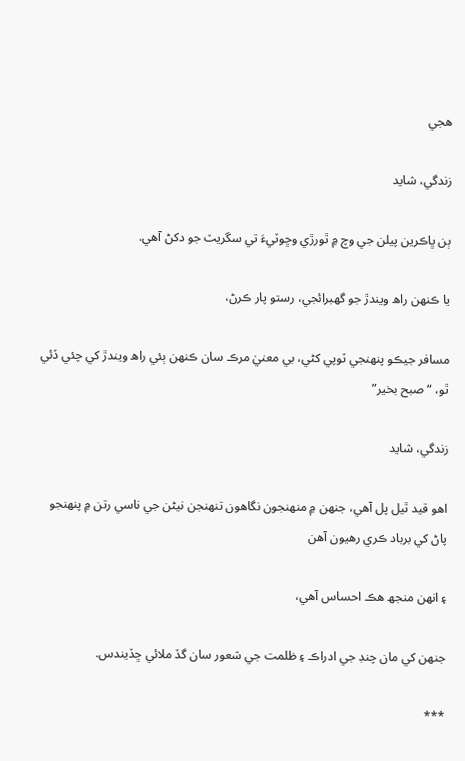ھجي

زندگي، شايد

ٻن ڀاڪرين پيلن جي وچ ۾ ٿورڙي وڇوٽيءَ تي سگريٽ جو دکڻ آھي.

يا ڪنھن راھ ويندڙ جو گھبرائجي، رستو پار ڪرڻ،

مسافر جيڪو پنھنجي ٽوپي کڻي، بي معنيٰ مرڪ سان ڪنھن ٻئي راھ ويندڙ کي چئي ڏئي ٿو، “صبح بخير”

زندگي، شايد

اھو قيد ٿيل پل آھي، جنھن ۾ منھنجون نگاھون تنھنجن نيڻن جي ناسي رتن ۾ پنھنجو پاڻ کي برباد ڪري رھيون آھن

۽ انھن منجھ ھڪ احساس آھي،

جنھن کي مان چنڊ جي ادراڪ ۽ ظلمت جي شعور سان گڏ ملائي ڇڏيندس.

***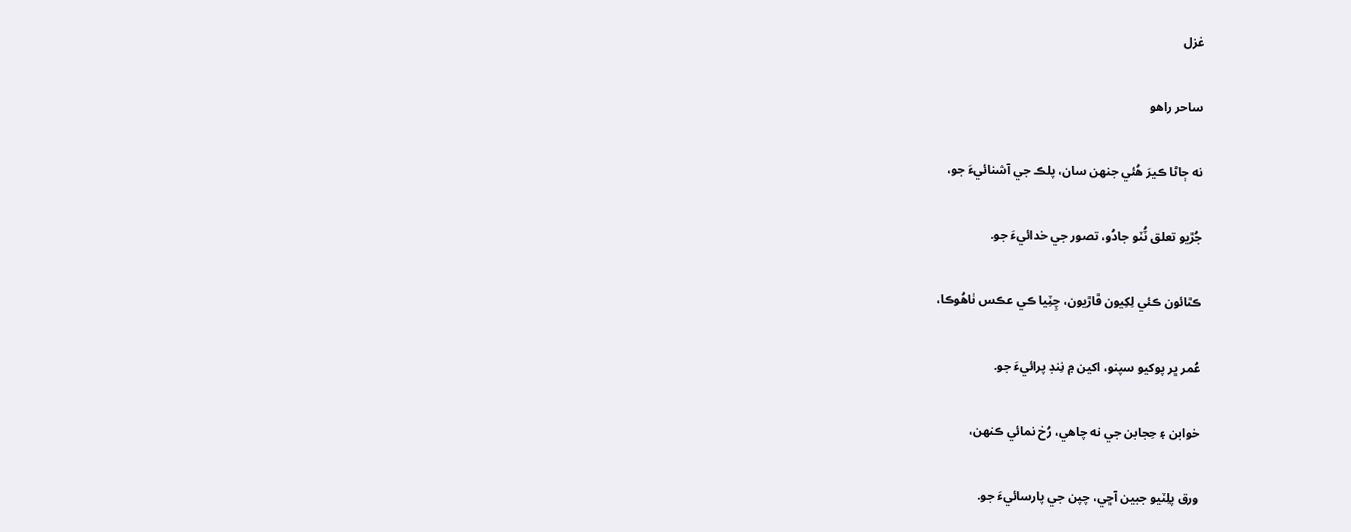غزل

ساحر راهو

نه ڄاڻا ڪيرَ هُئي جنهن سان، پلڪ جي آشنائيءَ جو،

جُڙيو تعلق ٽُٽو جادُو، تصور جي خدائيءَ جو.

ڪٿائون ڪئي لِکِيون ڦاڙيون، چِٽِيا ڪي عڪس ٺاهُوڪا،

عُمر ڀر پوکيو سپنو، اکين ۾ نِنڊ پرائيءَ جو.

خوابن ۽ حِجابن جي نه چاهي، رُخ نمائي ڪنهن،

ورق پلِٽيو جبين آڇي، چپن جي پارسائيءَ جو.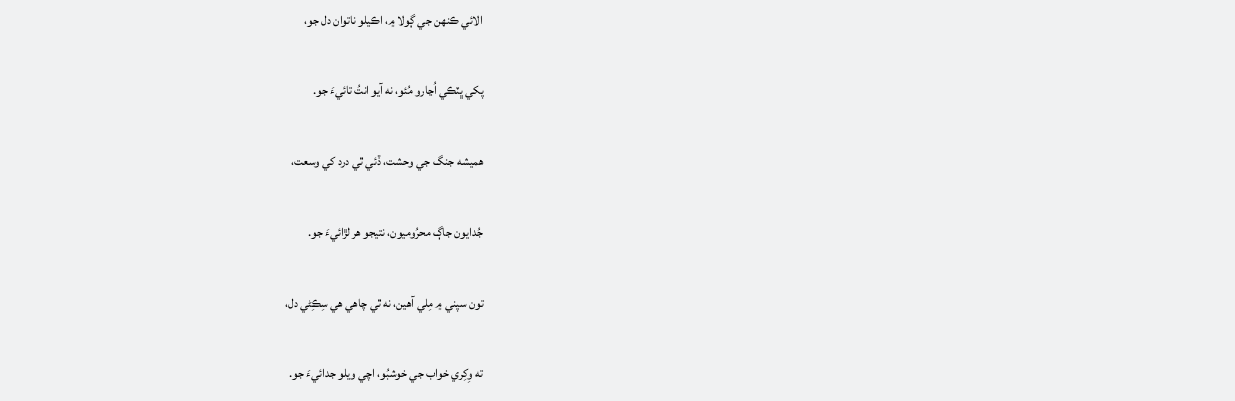الائي ڪنهن جي ڳولا ۾، اڪيلو ناتوان دل جو،

پکي ڀٽڪي اُڃارو مُئو، نه آيو انتُ تائيءَ جو.

هميشه جنگ جي وحشت، ڏئي ٿي درد کي وسعت،

جُدايون جاڳ محرُوميون، نتيجو هر لڙائيءَ جو.

تون سپني ۾ مِلي آهين، نه ٿي چاهي هي سِڪِڻي دل،

ته وِکِري خواب جي خوشبُو، اچي ويلو جدائيءَ جو.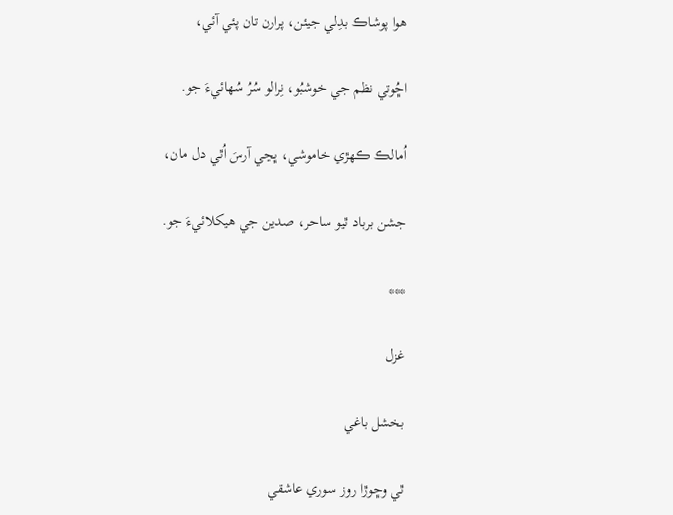ھوا پوشاڪ بدِلي جيئن، پرارن تان پئي آئي،

اڇُوتي نظم جي خوشبُو، نِرالو سُرُ سُهائيءَ جو.

اُمالڪ ڪهڙي خاموشي، ڀڃي آرسَ اُٿي دل مان،

جشن برباد ٿيو ساحر، صدين جي هيکلائيءَ جو.

***

غزل

بخشل باغي

ٿي وڇوڙا روز سوري عاشقي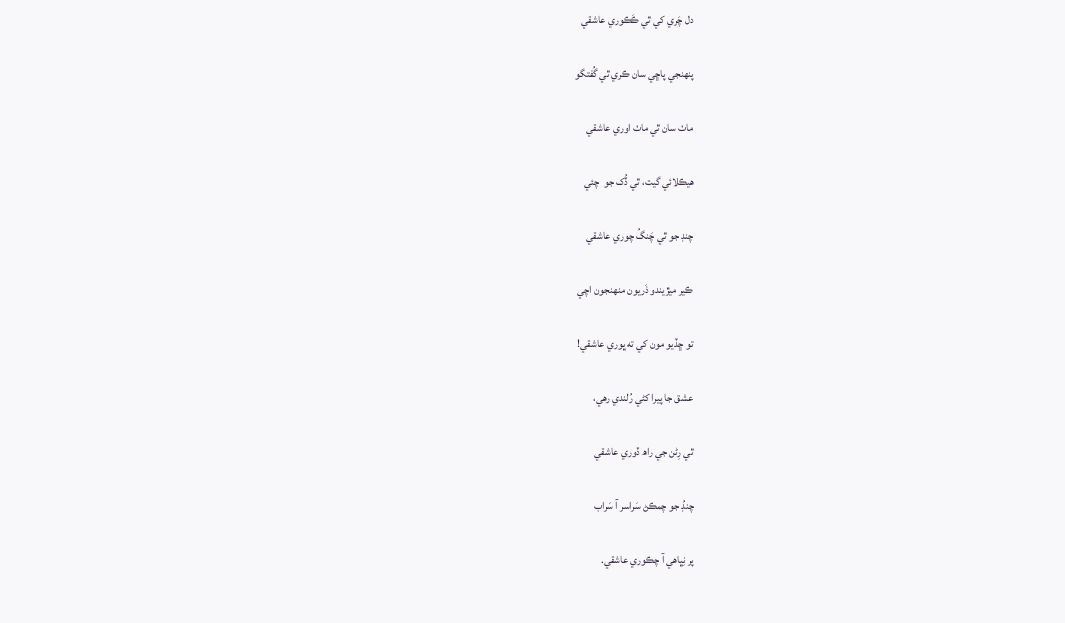دل چَري کي ٿي ڪَڪوري عاشقي

پنهنجي پاڇي سان ڪري ٿي گُفتگو

ماٺ سان ٿي ماٺ اوري عاشقي

هيڪلائي گيت، ٿي ڏُک جو  چئي

چنڊ جو ٿي چَنگُ چوري عاشقي

ڪير ميڙيندو ذَريون منهنجون اچي

تو ڇڏيو مون کي ته ڀوري عاشقي!

عشق جا پيرا کڻي رُلندي رهي،

ٿي رِڻن جي راھ ڏوري عاشقي

چنڊُ جو چمڪڻ سَراسر آ سَراب

پر نِڀاهي آ چڪوري عاشقي.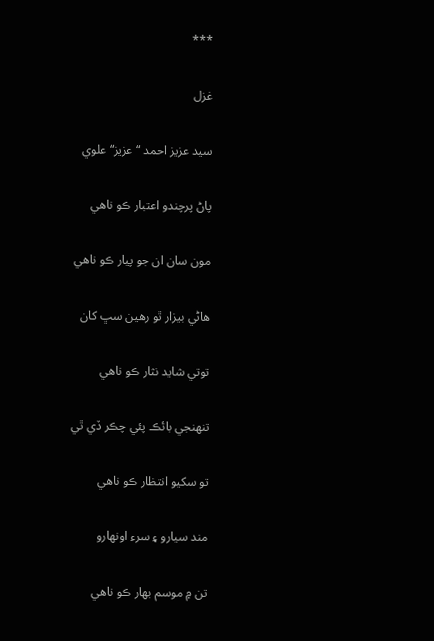***

غزل

سيد عزيز احمد “عزيز“ علوي

پاڻ پرچندو اعتبار ڪو ناهي

مون سان ان جو پيار ڪو ناهي

ھاڻي بيزار ٿو رهين سڀ کان

توتي شايد نثار ڪو ناھي

تنهنجي بائڪ پئي چڪر ڏي ٿي

تو سکيو انتظار ڪو ناھي

مند سيارو ۽ سرء اونھارو

تن ۾ موسم بھار ڪو ناهي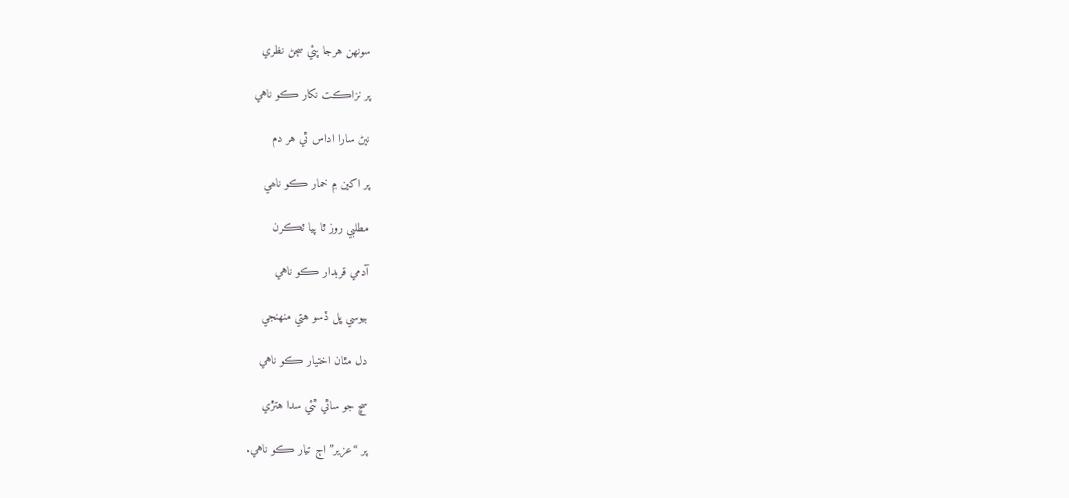سونھن هرجا پئي سڄڻ نظري

پر نزاڪت نکار ڪو ناهي

نيڻ سارا اداس ٿي هر دم

پر اکين ۾ خمار ڪو ناھي

مطلبي روز ٿا پيا ٽڪرن

آدمي قربدار ڪو ناهي

بيوسي ڀل ڏسو هتي منھنجي

دل مٿان اختيار ڪو ناهي

سچ جو ساٿي ٿئي سدا هتڙي

پر “عزير” اڄ تيار ڪو ناهي.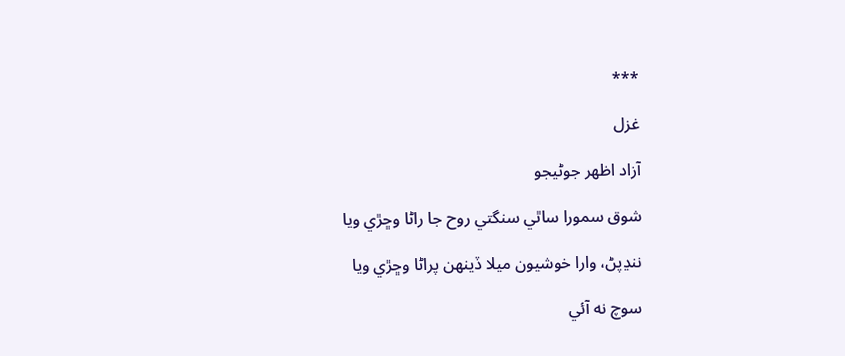***

غزل

آزاد اظهر جوڻيجو

شوق سمورا ساٿي سنگتي روح جا راڻا وڇڙي ويا

ننڍپڻ، وارا خوشيون ميلا ڏينهن پراڻا وڇڙي ويا

سوچ نه آئي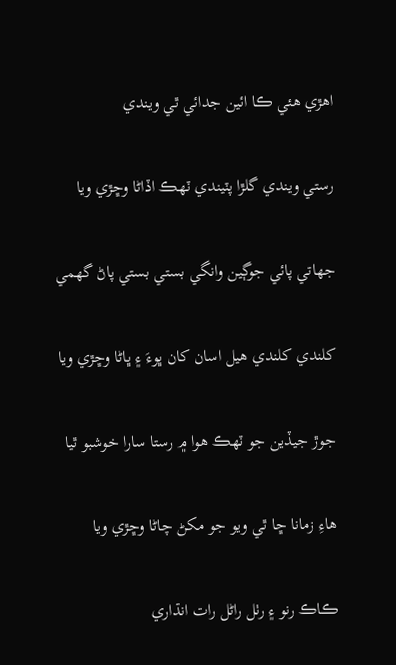اهڙي هئي ڪا ائين جدائي ٿي ويندي

رستي ويندي گلڙا پٽيندي ٽهڪ اڏاڻا وڇڙي ويا

جهاتي پائي جوڳين وانگي بستي بستي پاڻ گهمي

کلندي کلندي هيل اسان کان ڀوءَ ۽ ڀاڻا وڇڙي ويا

جوڙ جيڏين جو ٽهڪ هوا ۾ رستا سارا خوشبو ٿيا

هاءِ زمانا ڇا ٿي ويو جو مکڻ چاڻا وڇڙي ويا

ڪاڪ رنو ۽ رٺل راڻل رات انڌاري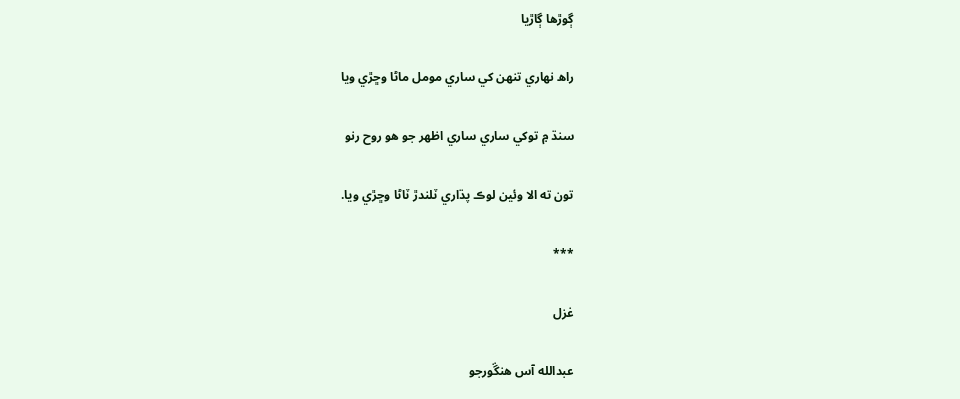ڳوڙها ڳاڙيا

راھ نهاري تنهن کي ساري مومل ماڻا وڇڙي ويا

سنڌ ۾ توکي ساري ساري اظهر جو هو روح رنو

تون ته الا وئين لوڪ پڌاري ٽلندڙ ٽاڻا وڇڙي ويا.

***

غزل

عبدالله آس هنڱورجو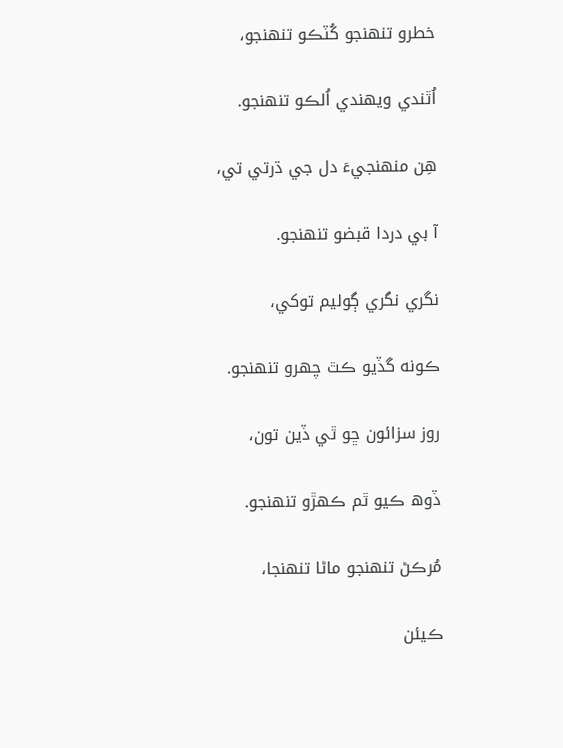خطرو تنهنجو کُٽڪو تنهنجو،

اُٿندي ويهندي اُلڪو تنهنجو.

هِن منهنجيءَ دل جي ڌرتي تي،

آ بي دردا قبضو تنهنجو.

نگري نگري ڳوليم توکي،

ڪونه گڏيو ڪٿ چهرو تنهنجو.

روز سزائون ڇو ٿي ڏين تون،

ڏوھ ڪيو ٿم ڪهڙو تنهنجو.

مُرڪڻ تنهنجو ماڻا تنهنجا،

ڪيئن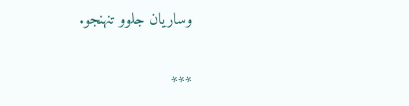وساريان جلوو تنهنجو.

***